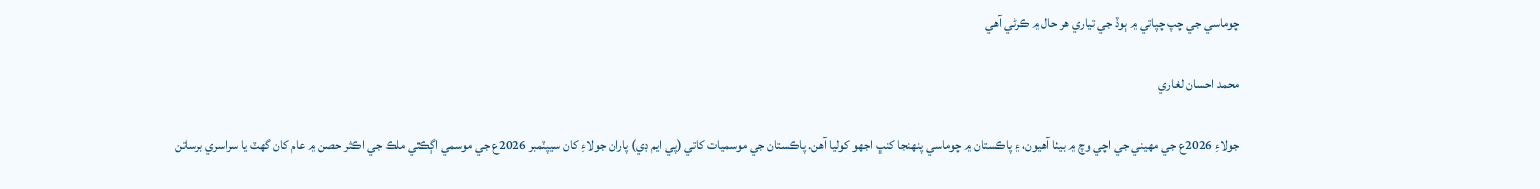چوماسي جي چپ چپاتي ۾ ٻوڏ جي تياري ھر حال ۾ ڪرڻي آھي

محمد احسان لغاري

جولاءِ 2026ع جي مهيني جي اچي وچ ۾ بيٺا آهيون، ۽ پاڪستان ۾ چوماسي پنھنجا کنڀ اجھو کوليا آھن. پاڪستان جي موسميات کاتي (پي ايم ڊي) پاران جولاءِ کان سيپٽمبر 2026ع جي موسمي اڳڪٿي ملڪ جي اڪثر حصن ۾ عام کان گهٽ يا سراسري برساتن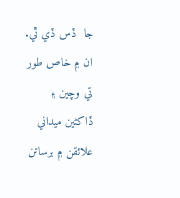جا  ڏس ڏي ٿي.  ان ۾ خاص طور تي وچين ۽ ڏاکڻين ميداني علائقن ۾ برساتن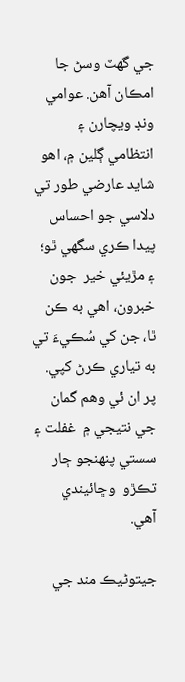جي گھٽ وسڻ جا امڪان آھن. عوامي ونڊ ويچارن ۽ انتظامي ڳلين ۾، اهو شايد عارضي طور تي دلاسي جو احساس پيدا ڪري سگهي ٿو؛ ۽ مڙیئي خير  جون خبرون، اھي به ڪن ٿا، جن کي سُڪيءَ تي به تياري ڪرڻ کپي. پر ان ئي وھم گمان جي نتيجي ۾  غفلت ۽ سستي پنھنجو ڄار تڪڙو  وڇائيندي آهي.

جيتوڻيڪ مند جي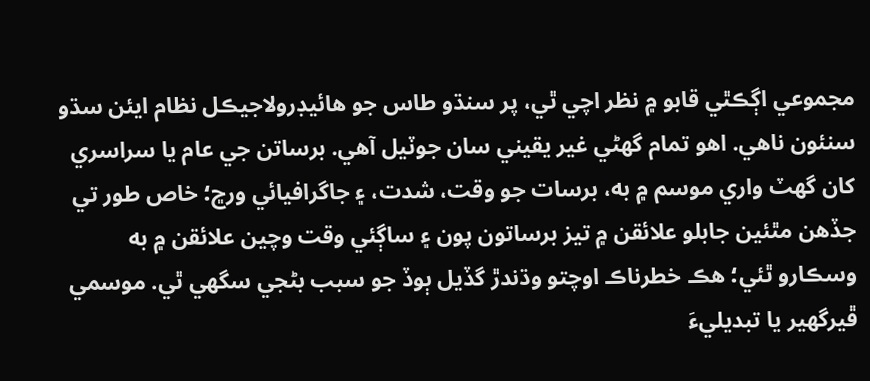مجموعي اڳڪٿي قابو ۾ نظر اچي ٿي، پر سنڌو طاس جو هائيڊرولاجيڪل نظام ايئن سڌو سنئون ناھي. اھو تمام گهڻي غير يقيني سان جوٽيل آھي. برساتن جي عام يا سراسري کان گهٽ واري موسم ۾ به، برسات جو وقت، شدت، ۽ جاگرافيائي ورڇ؛ خاص طور تي جڏهن مٿئين جابلو علائقن ۾ تيز برساتون پون ۽ ساڳئي وقت وچين علائقن ۾ به وسڪارو ٿئي؛ هڪ خطرناڪ اوچتو وڌندڙ گڏيل ٻوڏ جو سبب بڻجي سگهي ٿي. موسمي ڦيرگھير يا تبديليءَ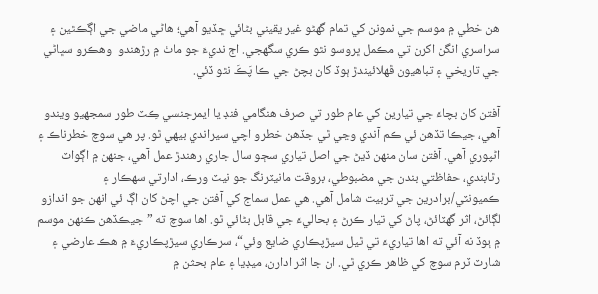هن خطي ۾ موسم جي نمونن کي تمام گهڻو غير يقيني بڻائي ڇڏيو آهي؛ هاڻي ماضي جي اڳڪٿين ۽ سراسري انگن اکرن تي مڪمل ڀروسو نٿو ڪري سگهجي. اڄ نديءَ جو ماٺ ۾ رڙھندو  وهڪرو سڀاڻي جي تاريخي ۽ تباهيون ڦھلائيندڙ ٻوڏ کان بچڻ جي ڪا پَڪَ نٿو ڏئي.

آفتن کان بچاءَ جي تيارين کي عام طور تي صرف هنگامي فنڊ يا ايمرجنسي ڪِٽ طور سمجهيو ويندو آهي، جيڪا تڏهن ئي ڪم آندي وڃي ٿي جڏهن خطرو اچي سيراندي بيھي ٿو. پر هي سوچ خطرناڪ ۽ اڻپوري آهي. آفتن سان منهن ڏيڻ جي اصل تياري سڄو سال جاري رهندڙ عمل آهي، جنهن ۾ اڳواٽ رٿابندي، حفاظتي بندن جي مضبوطي، بروقت مانيٽرنگ جو نيٽ ورڪ، ادارتي سھڪار ۽ ڪميونٽي/برادرين جي تربيت شامل آهي. هي عمل سماج کي آفتن جي اچڻ کان اڳ ئي انهن جو اندازو لڳائڻ، اثر گهٽائڻ، پاڻ کي تيار ڪرڻ ۽ بحاليءَ جي قابل بڻائي ٿو. اها سوچ ته ”جيڪڏهن ڪنهن موسم ۾ ٻوڏ نه آئي ته اها تياريءَ تي ٿيل سيڙپڪاري ضايع وئي“، سرڪاري سيڙپڪاريءَ ۾ هڪ عارضي ۽ شارٽ ٽرم سوچ کي ظاهر ڪري ٿي. ان جا اثر ادارن، ميڊيا ۽ عام بحثن ۾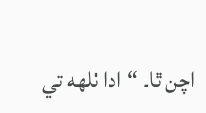اچن ٿا۔ “ادا ٺلھه تي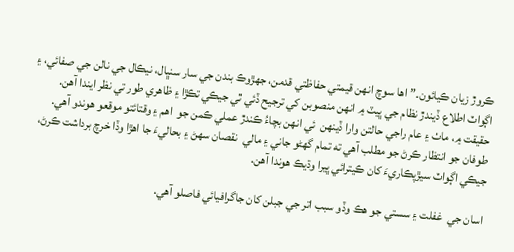ڪروڙ زيان ڪيائون۔” اها سوچ انهن قيمتي حفاظتي قدمن، جهڙوڪ بندن جي سار سنڀال، نيڪال جي نالن جي صفائي، ۽ اڳواٽ اطلاع ڏيندڙ نظام جي ڀيٽ ۾ انهن منصوبن کي ترجيح ڏئي ٿي جيڪي تڪڙا ۽ ظاهري طور تي نظر ايندا آهن. حقيقت ۾، ماٺ ۽ عام راجي حالتن وارا ڏينھن  ئي انهن بچاءُ ڪندڙ عملي ڪمن جو  اھم ۽ وقتائتو موقعو هوندو آهي. طوفان جو انتظار ڪرڻ جو مطلب آهي ته تمام گهڻو جاني ۽ مالي  نقصان سھڻ ۽ بحاليءَ جا اهڙا وڏا خرچ برداشت ڪرڻ، جيڪي اڳواٽ سيڙپڪاريءَ کان ڪيترائي ڀيرا وڌيڪ هوندا آهن.

اسان جي  غفلت ۽ سستي جو هڪ وڏو سبب اتر جي جبلن کان جاگرافيائي فاصلو آهي.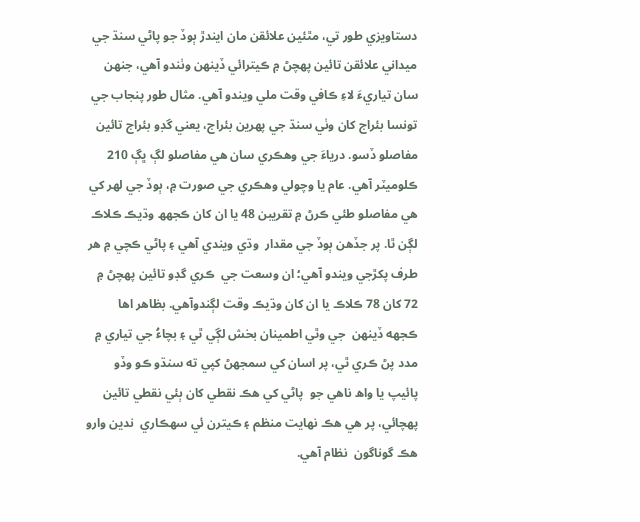دستاويزي طور تي، مٿئين علائقن مان ايندڙ ٻوڏ جو پاڻي سنڌ جي ميداني علائقن تائين پهچڻ ۾ ڪيترائي ڏينهن وٺندو آهي، جنهن سان تياريءَ لاءِ ڪافي وقت ملي ويندو آهي. مثال طور پنجاب جي تونسا بئراج کان وٺي سنڌ جي پهرين بئراج، يعني گڊو بئراج تائين مفاصلو ڏسو. درياءَ جي وهڪري سان هي مفاصلو لڳ ڀڳ 210 ڪلوميٽر آهي. عام يا وچولي وهڪري جي صورت ۾، ٻوڏ جي لهر کي هي مفاصلو طئي ڪرڻ ۾ تقريبن 48 يا ان کان ڪجهھ وڌيڪ ڪلاڪ لڳن ٿا. پر جڏهن ٻوڏ جي مقدار  وڌي ويندي آهي ۽ پاڻي ڪچي ۾ ھر طرف پکڙجي ويندو آهي؛ ان وسعت جي  ڪري گڊو تائين پھچڻ ۾  72 کان 78 ڪلاڪ يا ان کان وڌيڪ وقت لڳندوآهي. بظاھر اھا ڪجهه ڏينھن  جي وٿي اطمينان بخش لڳي ٿي ۽ بچاءُ جي تياري ۾ مدد پڻ ڪري ٿي، پر اسان کي سمجھڻ کپي ته سنڌو ڪو وڏو پائيپ يا واھ ناھي جو  پاڻي کي هڪ نقطي کان ٻئي نقطي تائين پهچائي، پر هي هڪ نهايت منظم ۽ ڪيترن ئي سھڪاري  ندين وارو هڪ گوناگون  نظام آهي.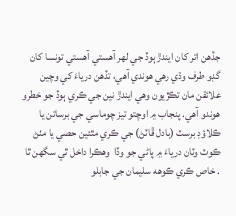جڏهن اتر کان ايندڙ ٻوڏ جي لهر آهستي آهستي تونسا کان گڊو طرف وڌي رهي هوندي آهي، تڏهن درياءَ کي وچين علائقن مان تڪڙیون وھي ايندڙ نين جي ڪري ٻوڏ جو خطرو هوندو آهي. پنجاب ۾ اوچتو تيز چوماسي جي برساتن يا ڪلاؤڊ برسٽ (بادل ڦاٽڻ) جي ڪري مٿئين حصي يا مٺڻ ڪوٽ وٽان درياءَ ۾ پاڻي جو وڏا  وھڪرا داخل ٿي سگھن ٿا . خاص ڪري ڪوهه سليمان جي جابلو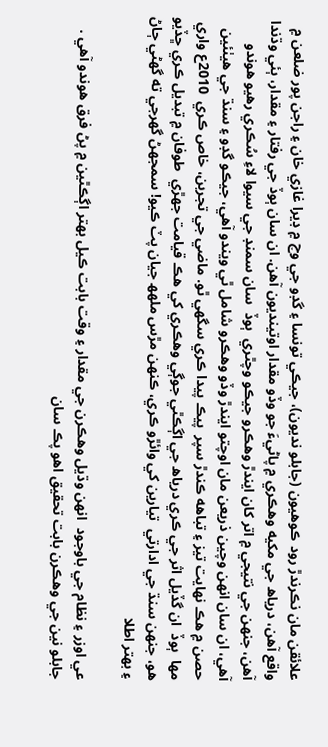علائقن مان نڪرندڙ رود ڪوهيون (جابلو نديون)، جيڪي تونسا ۽ گڊو جي وچ ۾ ڊيرا غازي خان ۽ راجن پور ضلعن ۾ واقع آهن، درياھ جي مکيه وهڪري ۾ پاڻيءَ جو وڏو مقدار اوتينديون آهن. ان سان ٻوڏ جي رفتار ۽ مقدار، ٻئي وڌندا آھن، جنهن جي نتيجي ۾ اتر کان ايندڙ وھڪرو جيڪو وچٿري  ٻوڏ  سان سمنڊ جي سيوا لاءِ سُڪري رھيو ھوندو آھي، ان سان انهن وچين ذريعن مان اوچتو ايندڙ وڏو وهڪرو شامل ٿي ويندو آهي، جيڪو گڊو ۽ سنڌ جي هيٺئين حصن ۾ هڪ نهايت تيز ۽ تباهه ڪندڙ سپر  پيڪ پيدا ڪري سگھي ٿو. ماضي جي تجربن، خاص ڪري  2010ع واري مھا  ٻوڏ  ان گڏيل اثر جي ڪري درياھ جي اڳڪٿي جوڳي وهڪري کي هڪ قيامت جھڙي  طوفان ۾ تبديل ڪري ڇڏيو هو، جنهن سنڌ جي ادارتي  تيارين کي وائڙو ڪري، ڪنھن مڙس ملهھ جيان پٽ ڪيو! سمجھڻ گھرجي ته گھڻي ڄاڻ ۽ بھتر اطلا

عي اوزر ۽ نظام جي باوجود  انھن وڌيل وھڪرن جي مقدار ۽ وقت بابت ڪیل بھتر اڳڪٿین ۾ پڻ فرق ھوندو آھي . جابلو نين جي وهڪرن بابت تحقيق اھو پڪ سان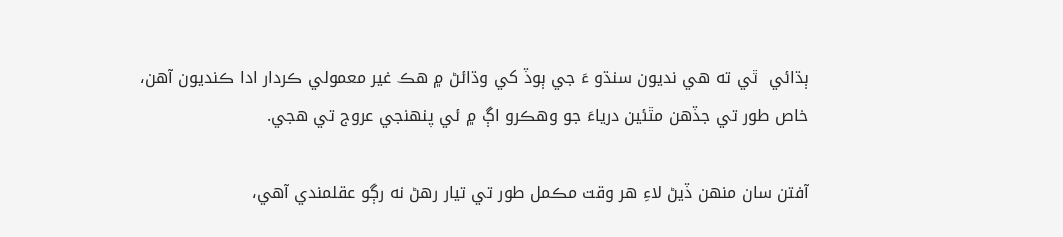ٻڌائي  ٿي ته هي نديون سنڌو ءَ جي ٻوڏ کي وڌائڻ ۾ هڪ غير معمولي ڪردار ادا ڪنديون آهن، خاص طور تي جڏهن مٿئين درياءَ جو وهڪرو اڳ ۾ ئي پنهنجي عروج تي هجي.

آفتن سان منهن ڏيڻ لاءِ هر وقت مڪمل طور تي تيار رهڻ نه رڳو عقلمندي آهي،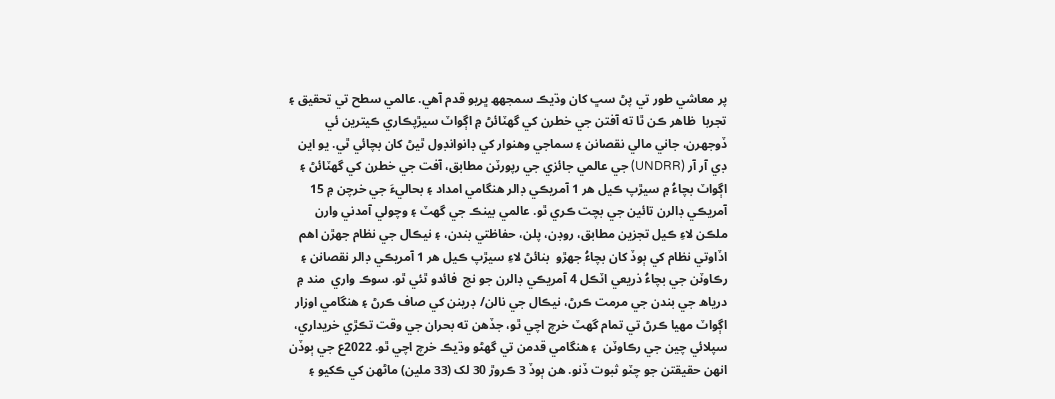پر معاشي طور تي پڻ سڀ کان وڌيڪ سمجهھ ڀريو قدم آهي. عالمي سطح تي تحقيق ۽ تجربا  ظاهر ڪن ٿا ته آفتن جي خطرن کي گهٽائڻ ۾ اڳواٽ سيڙپڪاري ڪيترين ئي ڏوجھرن، جاني مالي نقصانن ۽ سماجي وھنوار کي ڊانوانڊول ٿيڻ کان بچائي ٿي. يو اين ڊي آر آر (UNDRR) جي عالمي جائزي جي رپورٽن مطابق، آفت جي خطرن کي گهٽائڻ ۽ اڳواٽ بچاءُ ۾ سيڙپ ڪيل هر 1 آمريڪي ڊالر هنگامي امداد ۽ بحاليءَ جي خرچن ۾ 15 آمريڪي ڊالرن تائين جي بچت ڪري ٿو. عالمي بينڪ جي گهٽ ۽ وچولي آمدني وارن ملڪن لاءِ ڪيل تجزين مطابق، روڊن، پلن، حفاظتي بندن، ۽ نيڪال جي نظام جهڙن اهم اڏاوتي نظام کي ٻوڏ کان بچاءُ جھڙو  بنائڻ لاءِ سيڙپ ڪيل هر 1 آمريڪي ڊالر نقصانن ۽ رڪاوٽن جي بچاءُ ذريعي اٽڪل 4 آمريڪي ڊالرن جو نج  فائدو ٿئي ٿو. سوڪ واري  مند ۾ درياھ جي بندن جي مرمت ڪرڻ، نيڪال جي نالن/ ڊرينن کي صاف ڪرڻ ۽ هنگامي اوزار اڳواٽ مهيا ڪرڻ تي تمام گهٽ خرچ اچي ٿو، جڏهن ته بحران جي وقت تڪڙي خريداري، سپلائي چين جي رڪاوٽن  ۽ هنگامي قدمن تي گهڻو وڌيڪ خرچ اچي ٿو. 2022ع جي ٻوڏن انهن حقيقتن جو چٽو ثبوت ڏنو. هن ٻوڏ 3 ڪروڙ 30 لک (33 ملين) ماڻھن کي ڪکیو ۽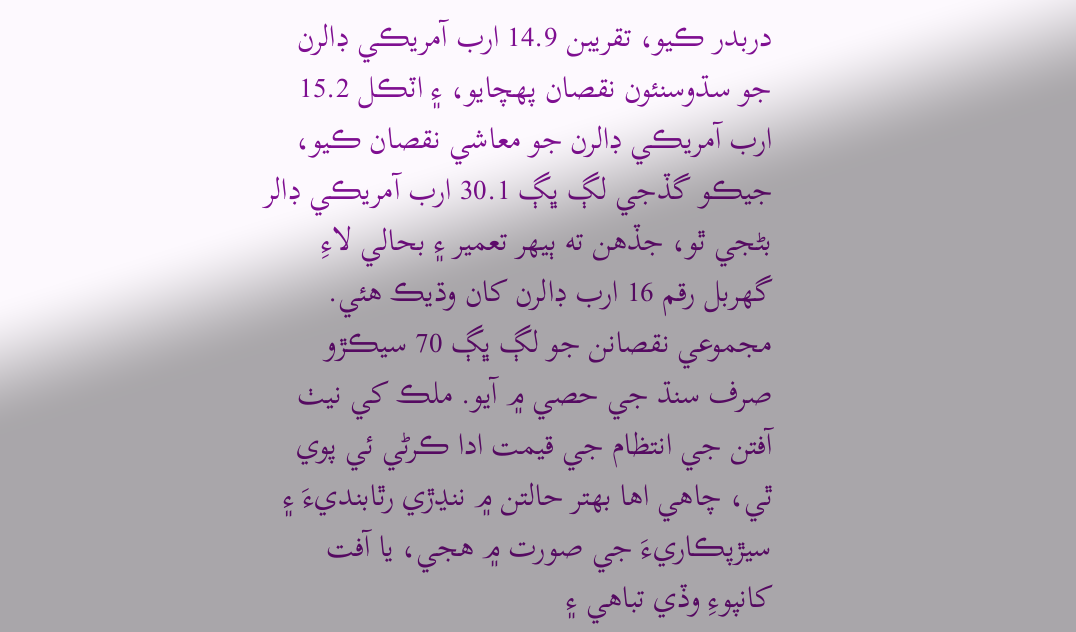دربدر ڪيو، تقريبن 14.9 ارب آمريڪي ڊالرن جو سڌوسنئون نقصان پهچايو، ۽ اٽڪل 15.2 ارب آمريڪي ڊالرن جو معاشي نقصان ڪيو، جيڪو گڏجي لڳ ڀڳ 30.1 ارب آمريڪي ڊالر بڻجي ٿو، جڏهن ته ٻيهر تعمير ۽ بحالي لاءِ گهربل رقم 16 ارب ڊالرن کان وڌيڪ هئي. مجموعي نقصانن جو لڳ ڀڳ 70 سيڪڙو صرف سنڌ جي حصي ۾ آيو. ملڪ کي نيٺ آفتن جي انتظام جي قيمت ادا ڪرڻي ئي پوي ٿي، چاهي اها بھتر حالتن ۾ ننڍڙي رٿابنديءَ ۽ سيڙپڪاريءَ جي صورت ۾ هجي، يا آفت کانپوءِ وڏي تباهي ۽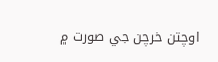اوچتن خرچن جي صورت ۾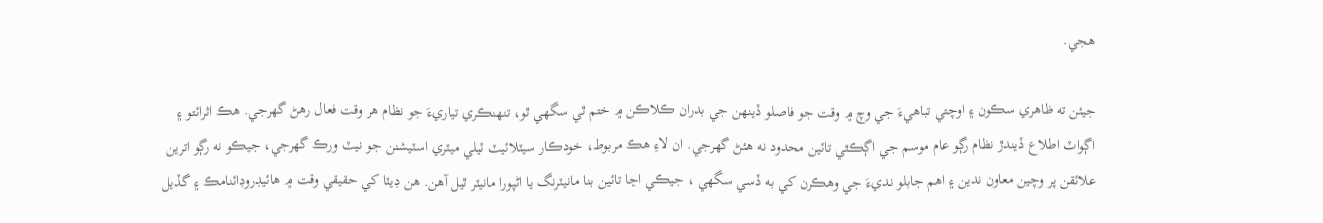هجي.

جيئن ته ظاهري سڪون ۽ اوچتي تباهيءَ جي وچ ۾ وقت جو فاصلو ڏينهن جي بدران ڪلاڪن ۾ ختم ٿي سگهي ٿو، تنهنڪري تياريءَ جو نظام هر وقت فعال رهڻ گهرجي. هڪ اثرائتو ۽ اڳواٽ اطلاع ڏيندڙ نظام رڳو عام موسم جي اڳڪٿي تائين محدود نه هئڻ گهرجي. ان لاءِ هڪ مربوط، خودڪار سيٽلائيٽ ٽيلي ميٽري اسٽيشنن جو نيٽ ورڪ گهرجي، جيڪو نه رڳو اترين علائقن پر وچين معاون ندين ۽ اهم جابلو نديءَ جي وهڪرن کي به ڏسي سگھي ، جيڪي اڃا تائين بنا مانيٽرنگ يا اڻپورا مانيٽر ٿيل آهن. هن ڊيٽا کي حقيقي وقت ۾ هائيڊروڊائنامڪ ۽ گڏيل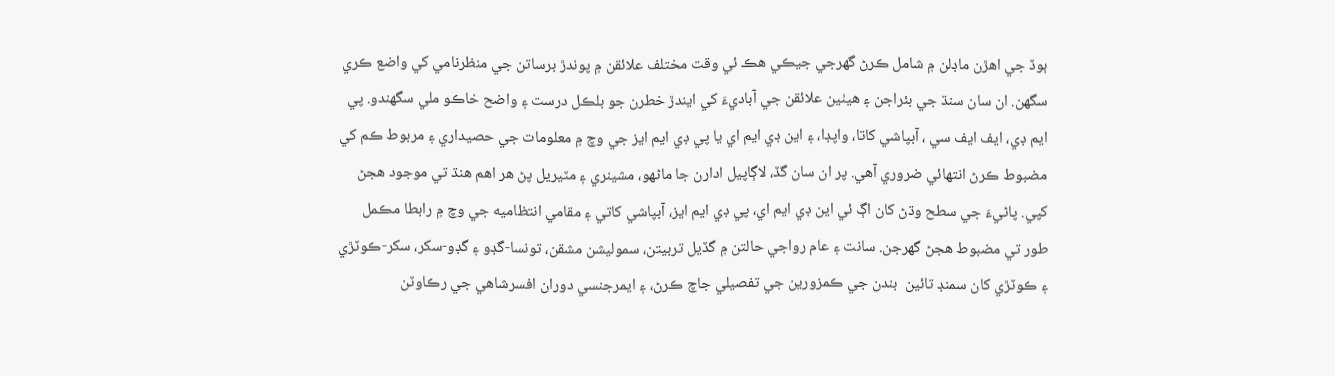ٻوڏ جي اهڙن ماڊلن ۾ شامل ڪرڻ گهرجي جيڪي هڪ ئي وقت مختلف علائقن ۾ پوندڙ برساتن جي منظرنامي کي واضع ڪري سگهن. ان سان سنڌ جي بئراجن ۽ هيٺين علائقن جي آباديءَ کي ايندڙ خطرن جو بلڪل درست ۽ واضح خاڪو ملي سگهندو. پي ايم ڊي، ايف ايف سي ، آبپاشي کاتا، واپڊا، ۽ اين ڊي ايم اي يا پي ڊي ايم ايز جي وچ ۾ معلومات جي حصيداري ۽ مربوط ڪم کي مضبوط ڪرڻ انتهائي ضروري آهي. پر ان سان گڏ، لاڳاپيل ادارن جا ماڻھو، مشينري ۽ مٽيريل پڻ ھر اھم ھنڌ تي موجود ھجڻ کپي. پاڻيءَ جي سطح وڌڻ کان اڳ ئي اين ڊي ايم اي، پي ڊي ايم ايز، آبپاشي کاتي ۽ مقامي انتظاميه جي وچ ۾ رابطا مڪمل طور تي مضبوط هجڻ گهرجن. سانت ۽ عام رواجي حالتن ۾ گڏيل تربيتن، سموليشن مشقن، تونسا-گڊو ۽ گڊو-سکر، سکر-ڪوٽڙي ۽ ڪوٽڙي کان سمنڊ تائين  بندن جي ڪمزورين جي تفصيلي جاچ ڪرڻ، ۽ ايمرجنسي دوران افسرشاھي جي رڪاوٽن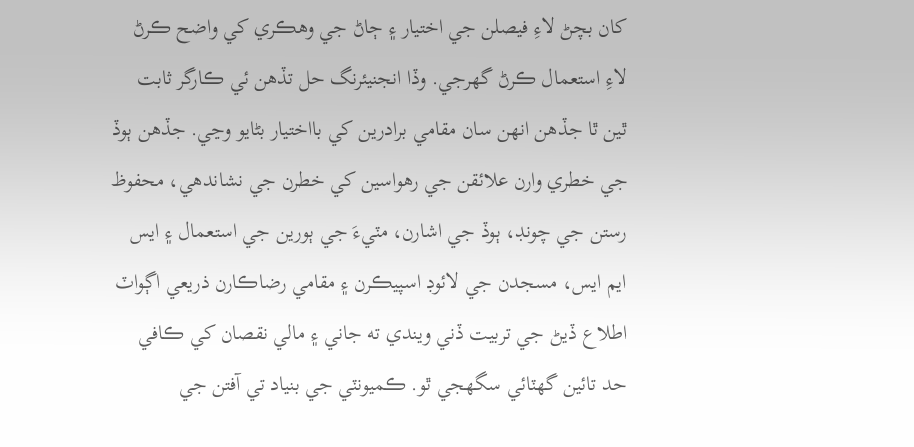کان بچڻ لاءِ فيصلن جي اختيار ۽ ڄاڻ جي وهڪري کي واضح ڪرڻ لاءِ استعمال ڪرڻ گهرجي. وڏا انجنيئرنگ حل تڏهن ئي ڪارگر ثابت ٿين ٿا جڏهن انهن سان مقامي برادرين کي بااختيار بڻايو وڃي. جڏهن ٻوڏ جي خطري وارن علائقن جي رهواسين کي خطرن جي نشاندهي، محفوظ رستن جي چونڊ، ٻوڏ جي اشارن، مٽيءَ جي ٻورين جي استعمال ۽ ايس ايم ايس، مسجدن جي لائوڊ اسپيڪرن ۽ مقامي رضاڪارن ذريعي اڳواٽ اطلاع ڏيڻ جي تربيت ڏني ويندي ته جاني ۽ مالي نقصان کي ڪافي حد تائين گهٽائي سگهجي ٿو. ڪميونٽي جي بنياد تي آفتن جي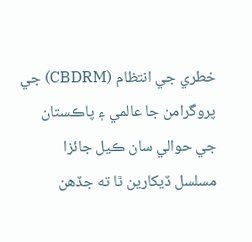خطري جي انتظام (CBDRM) جي پروگرامن جا عالمي ۽ پاڪستان جي حوالي سان ڪيل جائزا مسلسل ڏيکارين ٿا ته جڏهن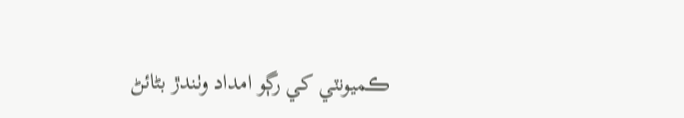ڪميونٽي کي رڳو امداد وٺندڙ بڻائڻ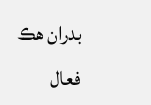بدران هڪ فعال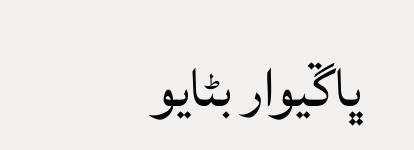ڀاڱيوار بڻايو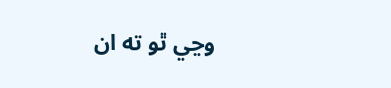وڃي ٿو ته ان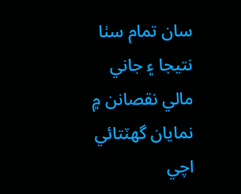سان تمام سٺا نتيجا ۽ جاني مالي نقصانن ۾ نمايان گهٽتائي اچي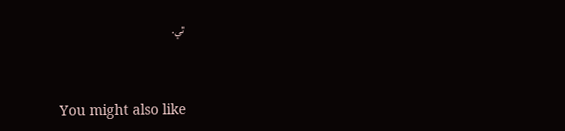ٿي.



You might also like